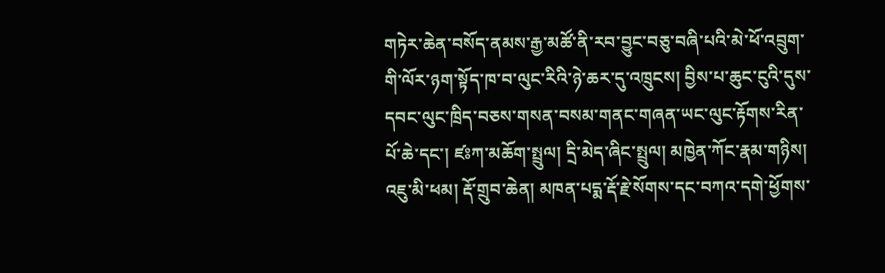གཏེར་ཆེན་བསོད་ནམས་རྒྱ་མཚོ་ནི་རབ་བྱུང་བཅུ་བཞི་པའི་མེ་ཕོ་འབྲུག་གི་ལོར་ཉག་སྟོད་ཁ་བ་ལུང་རིའི་ཉེ་ཆར་དུ་འཁྲུངས། བྱིས་པ་ཆུང་ངུའི་དུས་དབང་ལུང་ཁྲིད་བཅས་གསན་བསམ་གནང་གཞན་ཡང་ལུང་རྟོགས་རིན་པོ་ཆེ་དང་། ཛཿཀ་མཆོག་སྤྲུལ། དྲི་མེད་ཞིང་སྤྲུལ། མཁྱེན་ཀོང་རྣམ་གཉིས། འཇུ་མི་ཕམ། རྡོ་གྲུབ་ཆེན། མཁན་པདྨ་རྡོ་རྗེ་སོགས་དང་བཀའ་དགེ་ཕྱོགས་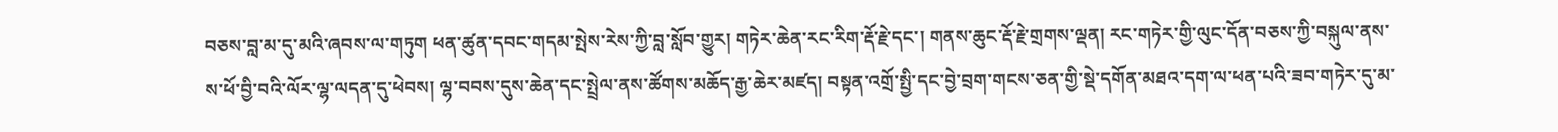བཅས་བླ་མ་དུ་མའི་ཞབས་ལ་གཏུག ཕན་ཚུན་དབང་གདམ་སྤེས་རེས་ཀྱི་བླ་སློབ་གྱུར། གཏེར་ཆེན་རང་རིག་རྡོ་རྗེ་དང་། གནས་ཆུང་རྡོ་རྗེ་གྲགས་ལྡན། རང་གཏེར་གྱི་ལུང་དོན་བཅས་ཀྱི་བསྐུལ་ནས་ས་ཕོ་བྱི་བའི་ལོར་ལྷ་ལདན་དུ་ཕེབས། ལྷ་བབས་དུས་ཆེན་དང་སྤྲེལ་ནས་ཚོགས་མཆོད་རྒྱ་ཆེར་མཛད། བསྟན་འགྲོ་སྤྱི་དང་བྱེ་བྲག་གངས་ཅན་གྱི་སྡེ་དགོན་མཐའ་དག་ལ་ཕན་པའི་ཟབ་གཏེར་དུ་མ་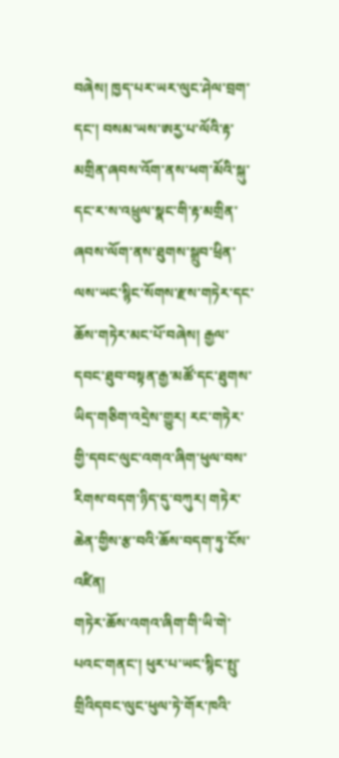བཞེས། ཁྱད་པར་ཡར་ལུང་ཤེལ་བྲག་དང་། བསམ་ཡས་ཨརྱ་པ་ལོའི་རྟ་མགྲིན་ཞབས་འོག་ནས་ཕག་མོའི་སྐུ་དང་ར་ས་འཕྲུལ་སྣང་གི་རྟ་མགྲིན་ཞབས་ལོག་ནས་ཐུགས་སྒྲུབ་ཕྲིན་ལས་ཡང་སྙིང་སོགས་རྫས་གཏེར་དང་ཆོས་གཏེར་མང་པོ་བཞེས། རྒྱལ་དབང་ཐུབ་བསྟན་རྒྱ་མཚོ་དང་ཐུགས་ཡིད་གཅིག་འདྲེས་གྱུར། རང་གཏེར་གྱི་དབང་ལུང་འགའ་ཞིག་ཕུལ་བས་རིགས་བདག་ཉིད་དུ་བཀུར། གཏེར་ཆེན་གྱིས་རྩ་བའི་ཆོས་བདག་ཏུ་ངོས་འཛིན།
གཏེར་ཆོས་འགའ་ཞིག་གི་ཡི་གེ་པའང་གནང་། ཕུར་པ་ཡང་སྙིང་སྤུ་གྲིའིདབང་ལུང་ཕུལ་ཏེ་གོར་ཁའི་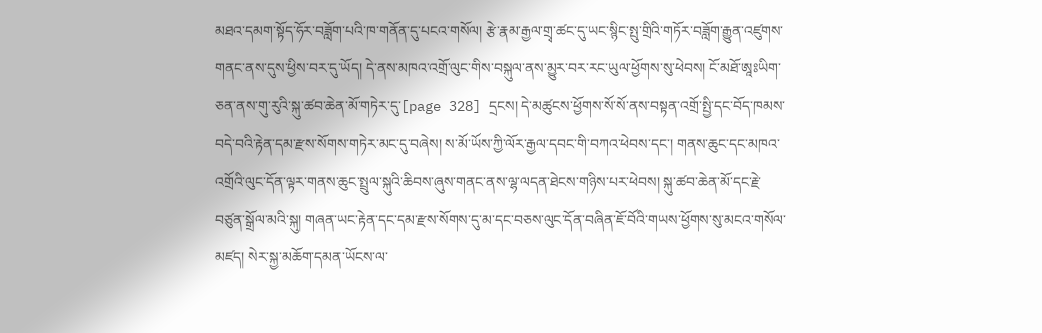མཐའ་དམག་སྟོད་ཧོར་བཟློག་པའི་ཁ་གནོན་དུ་པངའ་གསོལ། རྩེ་རྣམ་རྒྱལ་གྲྭ་ཚང་དུ་ཡང་སྙིང་སྤུ་གྲིའི་གཏོར་བཟློག་རྒྱུན་འཛུགས་གནང་ནས་དུས་ཕྱིས་བར་དུ་ཡོད། དེ་ནས་མཁའ་འགྲོ་ལུང་གིས་བསྐུལ་ནས་མྱུར་བར་རང་ཡུལ་ཕྱོགས་སུ་ཕེབས། ངོ་མཐོ་ཨཱཿཡིག་ཅན་ནས་གུ་རུའི་སྐུ་ཚབ་ཆེན་མོ་གཏེར་དུ་[page 328] དྲངས། དེ་མཚུངས་ཕྱོགས་སོ་སོ་ནས་བསྟན་འགྲོ་སྤྱི་དང་བོད་ཁམས་བདེ་བའི་རྟེན་དམ་རྫས་སོགས་གཏེར་མང་དུ་བཞེས། ས་མོ་ཡོས་ཀྱི་ལོར་རྒྱལ་དབང་གི་བཀའ་ཕེབས་དང་། གནས་ཆུང་དང་མཁའ་འགྲོའི་ལུང་དོན་ལྟར་གནས་ཆུང་སྤྲུལ་སྐུའི་ཆིབས་ཞུས་གནང་ནས་ལྷ་ལདན་ཐེངས་གཉིས་པར་ཕེབས། སྐུ་ཚབ་ཆེན་མོ་དང་རྗེ་བཙུན་སྒྲོལ་མའི་སྐུ། གཞན་ཡང་རྟེན་དང་དམ་རྫས་སོགས་དུ་མ་དང་བཅས་ལུང་དོན་བཞིན་ཇོ་བོའི་གཡས་ཕྱོགས་སུ་མངའ་གསོལ་མཛད། སེར་སྐྱ་མཆོག་དམན་ཡོངས་ལ་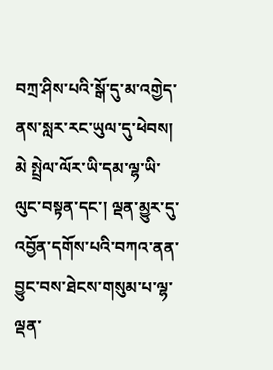བཀྲ་ཤིས་པའི་སྒོ་དུ་མ་འགྱེད་ནས་སླར་རང་ཡུལ་དུ་ཕེབས། མེ སྤྲེལ་ལོར་ཡི་དམ་ལྷ་ཡི་ལུང་བསྟན་དང་། ལྡན་མྱུར་དུ་འབྱོན་དགོས་པའི་བཀའ་ནན་བྱུང་བས་ཐེངས་གསུམ་པ་ལྷ་ལྡན་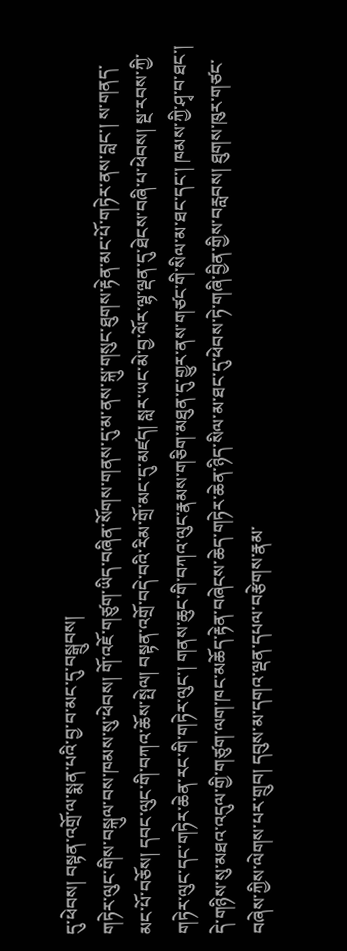དུ་ཕེབས། བསྟན་འགྲོ་ལ་སྨན་པའི་བྱ་བ་མང་དུ་བསྒྲུབས།
གཏེར་ལུང་གིས་བསྐུལ་བས་ཁམས་སུ་ཕེབས། གོ་འཇོ་གཙུག་ཡིད་བཞིན་སོགས་གནས་དུ་མ་ནས་སྐུ་གསུང་ཐུགས་རྟེན་མང་པོ་གཏེར་ནས་བླང་། ས་གནད་མང་པོ་བཅོས། དབང་ལུང་གི་བཀའ་ཆོས་སྤེལ། བསྟན་འགྲོ་བདེ་བའི་རིམ་གྲོ་མང་དུ་མཛད། སླར་ཡང་མེ་བྱ་ལོར་ལྷ་ལྡན་དུ་ཐེངས་བཞི་པ་ཕེབས། སྔ་རབས་ཀྱི་གཏེར་ལུང་དང་གཏེར་ཆེན་རང་གི་གཏེར་ལུང་། གནས་ཆུང་གི་བཀའ་ལུང་རྣམས་གཅིག་མཐུན་དུ་གྱུར་ནས་གཙང་གི་སིལ་མ་ཐང་དང་། ཁམས་ཀྱི་ཤྭ་བ་ཐང་། དེ་གཉིས་སུ་མཐའ་འདུལ་གྱི་གཙུག་ལག་ཁང་མཆོད་རྟེན་བཞེངས་ཆེད་གཏེར་ཆེན་ཉིད་སིལ་མ་ཐང་དུ་ཕེབས་ཏེ་གཞི་བྱིན་གྱིས་བརླབས། ཐུགས་ཁུར་གཙང་བཞེས་ཀྱིས་ལེགས་པར་གྲུབ། དབུས་མ་དགའ་ལྡན་དཔལ་བརྩེགས་རྣམ་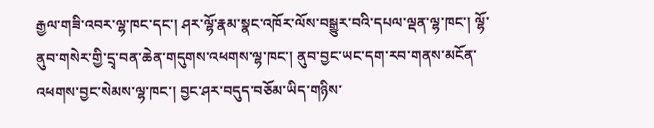རྒྱལ་གཟི་འབར་ལྷ་ཁང་དང་། ཤར་ལྷོ་རྣམ་སྣང་འཁོར་ལོས་བསྒྱུར་བའི་དཔལ་ལྡན་ལྷ་ཁང་། ལྷོ་ནུབ་གསེར་གྱི་དྲྭ་བན་ཆེན་གདུགས་འཕགས་ལྷ་ཁང་། ནུབ་བྱང་ཡང་དག་རབ་གནས་མངོན་འཕགས་བྱང་སེམས་ལྷ་ཁང་། བྱང་ཤར་བདུད་བཅོམ་ཡིད་གཉིས་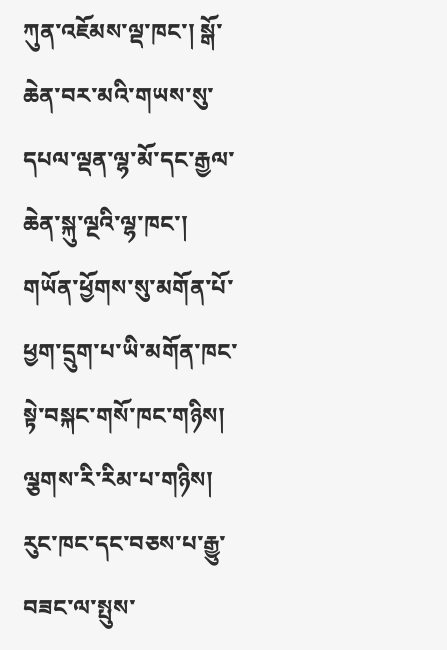ཀུན་འཇོམས་ལྡ་ཁང་། སྒོ་ཆེན་བར་མའི་གཡས་སུ་དཔལ་ལྡན་ལྷ་མོ་དང་རྒྱལ་ཆེན་སྐུ་ལྔའི་ལྷ་ཁང་། གཡོན་ཕྱོགས་སུ་མགོན་པོ་ཕྱག་དྲུག་པ་ཡི་མགོན་ཁང་སྟེ་བསྐང་གསོ་ཁང་གཉིས། ལྕགས་རི་རིམ་པ་གཉིས། རུང་ཁང་དང་བཅས་པ་རྒྱུ་བཟང་ལ་སྤུས་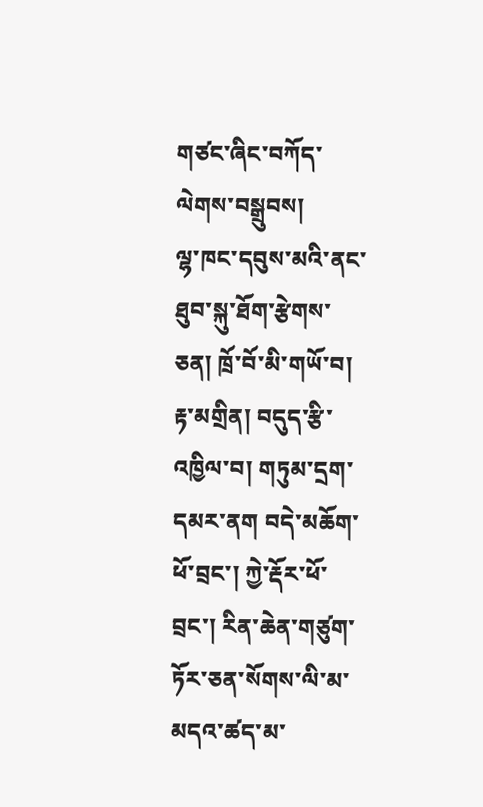གཙང་ཞིང་བཀོད་ལེགས་བསྒྲུབས།
ལྷ་ཁང་དབུས་མའི་ནང་ཐུབ་སྐུ་ཐོག་རྩེགས་ཅན། ཁྲོ་བོ་མི་གཡོ་བ། རྟ་མགྲིན། བདུད་རྩི་འཁྱིལ་བ། གཏུམ་དྲག་དམར་ནག བདེ་མཆོག་ཕོ་བྲང་། ཀྱེ་རྡོར་ཕོ་བྲང་། རིན་ཆེན་གཙུག་ཏོར་ཅན་སོགས་ལི་མ་མདའ་ཚད་མ་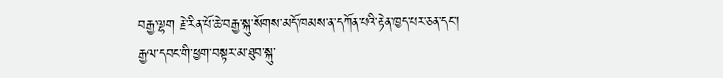བརྒྱ་ལྷག རྗེ་རིན་པོ་ཆེ་བརྒྱ་སྐུ་སོགས་མདོ་ཁམས་ན་དཀོན་པའི་རྟེན་ཁྱད་པར་ཅན་དང་། རྒྱལ་དབང་གི་ཕྱག་བསྟར་མ་ཐུབ་སྐུ་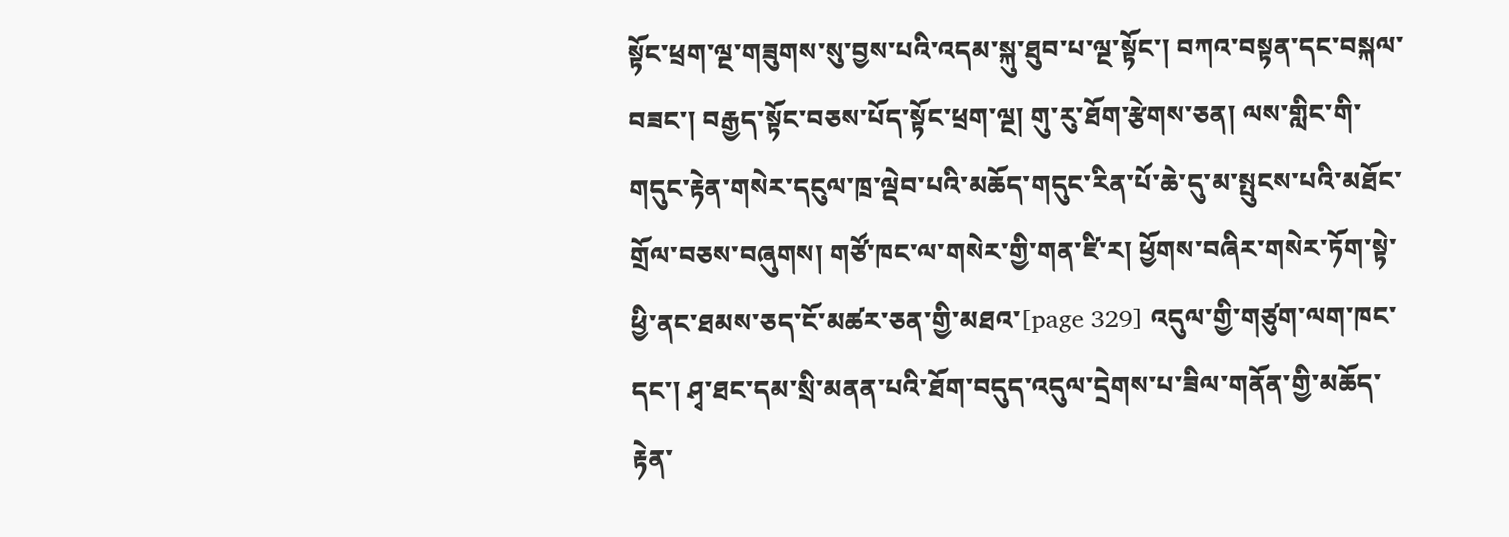སྟོང་ཕྲག་ལྔ་གཟུགས་སུ་བྱས་པའི་འདམ་སྐུ་ཐུབ་པ་ལྔ་སྟོང་། བཀའ་བསྟན་དང་བསྐལ་བཟང་། བརྒྱད་སྟོང་བཅས་པོད་སྟོང་ཕྲག་ལྔ། གུ་རུ་ཐོག་རྩེགས་ཅན། ལས་གླིང་གི་གདུང་རྟེན་གསེར་དངུལ་ཁྲ་ལྡེབ་པའི་མཆོད་གདུང་རིན་པོ་ཆེ་དུ་མ་སྤུངས་པའི་མཐོང་གྲོལ་བཅས་བཞུགས། གཙོ་ཁང་ལ་གསེར་གྱི་གན་ཛི་ར། ཕྱོགས་བཞིར་གསེར་ཏོག་སྟེ་ཕྱི་ནང་ཐམས་ཅད་ངོ་མཚར་ཅན་གྱི་མཐའ་[page 329] འདུལ་གྱི་གཙུག་ལག་ཁང་དང་། ཤྭ་ཐང་དམ་སྲི་མནན་པའི་ཐོག་བདུད་འདུལ་དྲེགས་པ་ཟིལ་གནོན་གྱི་མཆོད་རྟེན་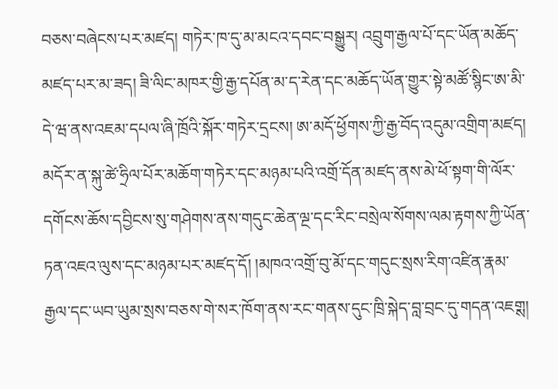བཅས་བཞེངས་པར་མཛད། གཏེར་ཁ་དུ་མ་མངའ་དབང་བསྒྱུར། འབྲུག་རྒྱལ་པོ་དང་ཡོན་མཆོད་མཛད་པར་མ་ཟད། ཟི་ལིང་མཁར་གྱི་རྒྱ་དཔོན་མ་ད་རེན་དང་མཆོད་ཡོན་གྱུར་སྟེ་མཚོ་སྙིང་ཨ་མི་དེ་ཝ་ནས་འཇམ་དཔལ་ཞི་ཁྲོའི་སྐོར་གཏེར་དྲངས། ཨ་མདོ་ཕྱོགས་ཀྱི་རྒྱ་བོད་འདུམ་འགྲིག་མཛད།
མདོར་ན་སྐུ་ཚེ་ཧྲིལ་པོར་མཆོག་གཏེར་དང་མཉམ་པའི་འགྲོ་དོན་མཛད་ནས་མེ་ཕོ་སྟག་གི་ལོར་དགོངས་ཆོས་དབྱིངས་སུ་གཤེགས་ནས་གདུང་ཆེན་ལྔ་དང་རིང་བསྲེལ་སོགས་ལམ་རྟགས་ཀྱི་ཡོན་ཏན་འཇའ་ལུས་དང་མཉམ་པར་མཛད་དོ། །མཁའ་འགྲོ་བུ་མོ་དང་གདུང་སྲས་རིག་འཛིན་རྣམ་རྒྱལ་དང་ཡབ་ཡུམ་སྲས་བཅས་གེ་སར་ཁོག་ནས་རང་གནས་དུང་ཁྲི་སྐེད་བླ་བྲང་དུ་གདན་འཇགྶ།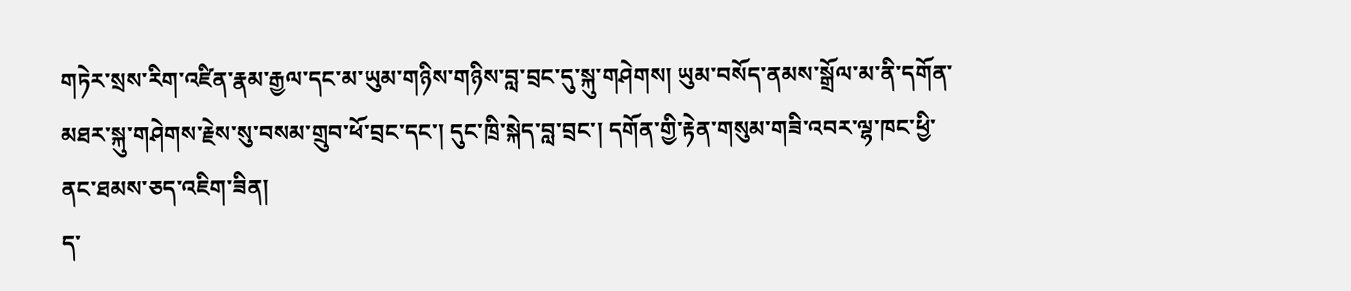གཏེར་སྲས་རིག་འཛིན་རྣམ་རྒྱལ་དང་མ་ཡུམ་གཉིས་གཉིས་བླ་བྲང་དུ་སྐུ་གཤེགས། ཡུམ་བསོད་ནམས་སྒྲོལ་མ་ནི་དགོན་མཐར་སྐུ་གཤེགས་རྗེས་སུ་བསམ་གྲུབ་ཕོ་བྲང་དང་། དུང་ཁྲི་སྐེད་བླ་བྲང་། དགོན་གྱི་རྟེན་གསུམ་གཟི་འབར་ལྷ་ཁང་ཕྱི་ནང་ཐམས་ཅད་འཇིག་ཟིན།
ད་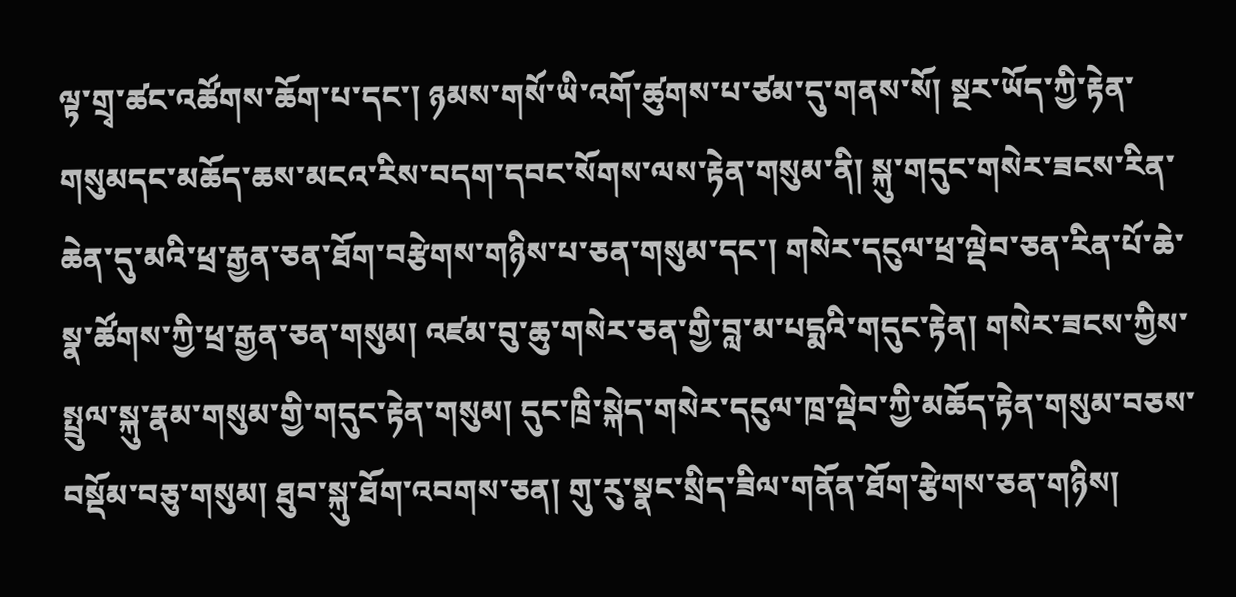ལྟ་གྲྭ་ཚང་འཚོགས་ཆོག་པ་དང་། ཉམས་གསོ་ཡི་འགོ་ཚུགས་པ་ཙམ་དུ་གནས་སོ། སྔར་ཡོད་ཀྱི་རྟེན་གསུམདང་མཆོད་ཆས་མངའ་རིས་བདག་དབང་སོགས་ལས་རྟེན་གསུམ་ནི། སྐུ་གདུང་གསེར་ཟངས་རིན་ཆེན་དུ་མའི་ཕྲ་རྒྱན་ཅན་ཐོག་བརྩེགས་གཉིས་པ་ཅན་གསུམ་དང་། གསེར་དངུལ་ཕྲ་ལྡེབ་ཅན་རིན་པོ་ཆེ་སྣ་ཚོགས་ཀྱི་ཕྲ་རྒྱན་ཅན་གསུམ། འཛམ་བུ་ཆུ་གསེར་ཅན་གྱི་བླ་མ་པདྨའི་གདུང་རྟེན། གསེར་ཟངས་ཀྱིས་སྤྲུལ་སྐུ་རྣམ་གསུམ་གྱི་གདུང་རྟེན་གསུམ། དུང་ཁྲི་སྐེད་གསེར་དངུལ་ཁྲ་ལྡེབ་ཀྱི་མཆོད་རྟེན་གསུམ་བཅས་བསྡོམ་བཅུ་གསུམ། ཐུབ་སྐུ་ཐོག་འབགས་ཅན། གུ་རུ་སྣང་སྲིད་ཟིལ་གནོན་ཐོག་རྩེགས་ཅན་གཉིས།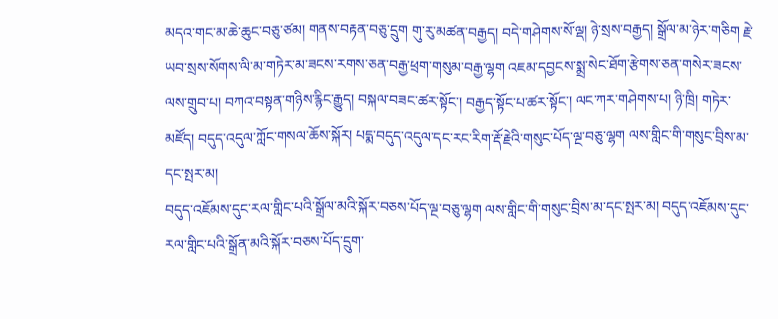མདའ་གང་མ་ཆེ་ཆུང་བཅུ་ཙམ། གནས་བརྟན་བཅུ་དྲུག གུ་རུ་མཚན་བརྒྱད། བདེ་གཤེགས་སོ་ལྡ། ཉེ་སྲས་བརྒྱད། སྒྲོལ་མ་ཉེར་གཅིག རྗེ་ཡབ་སྲས་སོགས་ལི་མ་གཏེར་མ་ཟངས་རགས་ཅན་བརྒྱ་ཕྲག་གསུམ་བརྒྱ་ལྷག འཇམ་དབྱངས་སྨྲ་སེང་ཐོག་རྩེགས་ཅན་གསེར་ཟངས་ལས་གྲུབ་པ། བཀའ་བསྟན་གཉིས་རྙིང་རྒྱུད། བསྐལ་བཟང་ཚར་སྟོང་། བརྒྱད་སྟོང་པ་ཚར་སྟོང་། ལང་ཀར་གཤེགས་པ། ཉི་ཁྲི། གཏེར་མཛོད། བདུད་འདུལ་ཀློང་གསལ་ཆོས་སྐོར། པདྨ་བདུད་འདུལ་དང་རང་རིག་རྡོ་རྗེའི་གསུང་པོད་ལྔ་བཅུ་ལྷག ལས་གླིང་གི་གསུང་བྲིས་མ་དང་སྤར་མ།
བདུད་འཇོམས་དུང་རལ་གླིང་པའི་སྒྲོལ་མའི་སྐོར་བཅས་པོད་ལྔ་བཅུ་ལྷག ལས་གླིང་གི་གསུང་བྲིས་མ་དང་སྤར་མ། བདུད་འཇོམས་དུང་རལ་གླིང་པའི་སྒྲོན་མའི་སྐོར་བཅས་པོད་དྲུག་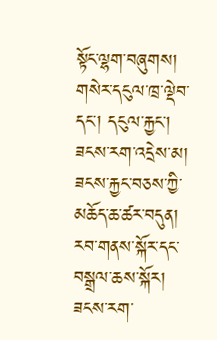སྟོང་ལྷག་བཞུགས། གསེར་དངུལ་ཁྲ་ལྡེབ་དང་། དངུལ་རྐྱང་། ཟངས་རག་འདྲེས་མ། ཟངས་རྐྱང་བཅས་ཀྱི་མཆོད་ཆ་ཚར་བདུན། རབ་གནས་སྐོར་དང་བསྒྲལ་ཆས་སྐོར། ཟངས་རག་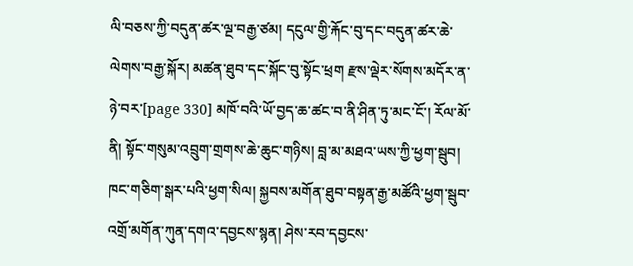ལི་བཅས་ཀྱི་བདུན་ཚར་ལྔ་བརྒྱ་ཙམ། དངུལ་གྱི་རྐོང་བུ་དང་བདུན་ཚར་ཆེ་ལེགས་བརྒྱ་སྐོར། མཚན་ཐུབ་དང་སྐོང་བུ་སྟོང་ཕྲག རྫས་ལྡེར་སོགས་མདོར་ན་ཉེ་བར་[page 330] མཁོ་བའི་ཡོ་བྱད་ཆ་ཚང་བ་ནི་ཤིན་ཏུ་མང་ངོ་། རོལ་མོ་ནི། སྟོང་གསུམ་འབྲུག་གྲགས་ཆེ་ཆུང་གཉིས། བླ་མ་མཐའ་ཡས་ཀྱི་ཕྱག་སྦུབ། ཁང་གཅིག་སྒར་པའི་ཕྱག་སིལ། སྐྱབས་མགོན་ཐུབ་བསྟན་རྒྱ་མཚོའི་ཕྱག་སྦུབ་འགྲོ་མགོན་ཀུན་དགའ་དབྱངས་སྙན། ཤེས་རབ་དབྱངས་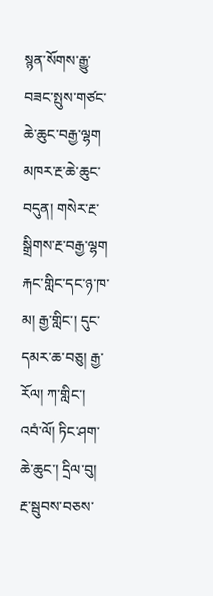སྙན་སོགས་རྒྱུ་བཟང་སྤུས་གཙང་ཆེ་ཆུང་བརྒྱ་ལྷག མཁར་རྔ་ཆེ་ཆུང་བདུན། གསེར་རྔ་སྒྲིགས་རྔ་བརྒྱ་ལྷག རྐང་གླིང་དང་ཉ་ཁ་མ། རྒྱ་གླིང་། དུང་དམར་ཆ་བཅུ། རྒྱ་རོལ། ཀ་གླིང་། འབཾ་ལོ། ཏིང་ཤག་ཆེ་ཆུང་། དྲིལ་བུ། རྔ་སྦུབས་བཅས་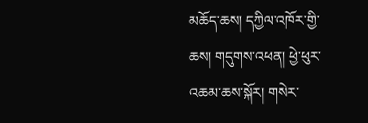མཆོད་ཆས། དཀྱིལ་འཁོར་གྱི་ཆས། གདུགས་འཕན། ཕྱེ་ཕུར་འཆམ་ཆས་སྐོར། གསེར་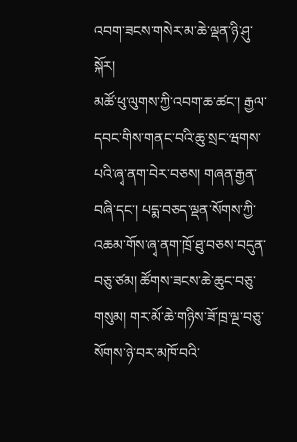འབག་ཟངས་གསེར་མ་ཆེ་ལྡན་ཉི་ཤུ་སྐོར།
མཚོ་ཕུ་ལུགས་ཀྱི་འབག་ཆ་ཚང་། རྒྱལ་དབང་གིས་གནང་བའི་ཆུ་སྲང་ཝགས་པའི་ཞྭ་ནག་བེར་བཅས། གཞན་རྒྱན་བཞི་དང་། པདྨ་བཅད་ལྡན་སོགས་ཀྱི་འཆམ་གོས་ཞྭ་ནག་ཁྲོ་ཐུ་བཅས་བདུན་བཅུ་ཙམ། ཚོགས་ཟངས་ཆེ་ཆུང་བཅུ་གསུམ། གར་མོ་ཆེ་གཉིས་ཟོ་ཁྲ་ལྔ་བཅུ་སོགས་ཉེ་བར་མཁོ་བའི་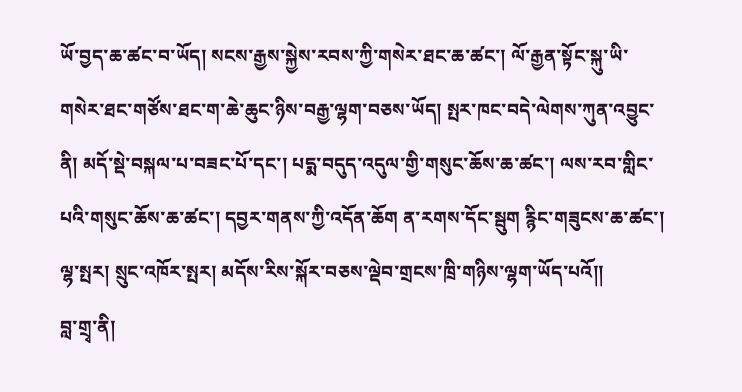ཡོ་བྱད་ཆ་ཚང་བ་ཡོད། སངས་རྒྱས་སྐྱེས་རབས་ཀྱི་གསེར་ཐང་ཆ་ཚང་། ལོ་རྒྱན་སྟོང་སྐུ་ཡི་གསེར་ཐང་གཙོས་ཐང་ག་ཆེ་ཆུང་ཉིས་བརྒྱ་ལྷག་བཅས་ཡོད། སྤར་ཁང་བདེ་ལེགས་ཀུན་འབྱུང་ནི། མདོ་སྡེ་བསྐལ་པ་བཟང་པོ་དང་། པདྨ་བདུད་འདུལ་གྱི་གསུང་ཆོས་ཆ་ཚང་། ལས་རབ་གླིང་པའི་གསུང་ཆོས་ཆ་ཚང་། དབྱར་གནས་ཀྱི་འདོན་ཆོག ན་རགས་དོང་སྦུག རྙིང་གཟུངས་ཆ་ཚང་། ལྷ་སྤར། སྲུང་འཁོར་སྤར། མདོས་རིས་སྐོར་བཅས་ལྡེབ་གྲངས་ཁྲི་གཉིས་ལྷག་ཡོད་པའོ།།
བླ་གྲྭ་ནི།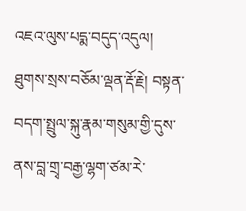འཇའ་ལུས་པདྨ་བདུད་འདུལ། ཐུགས་སྲས་བཅོམ་ལྡན་རྡོ་རྗེ། བསྟན་བདག་སྤྲུལ་སྐུ་རྣམ་གསུམ་གྱི་དུས་ནས་བླ་གྲྭ་བརྒྱ་ལྷག་ཙམ་རེ་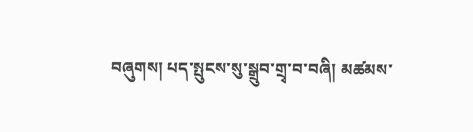བཞུགས། པད་སྤུངས་སུ་སྒྲུབ་གྲྭ་བ་བཞི། མཚམས་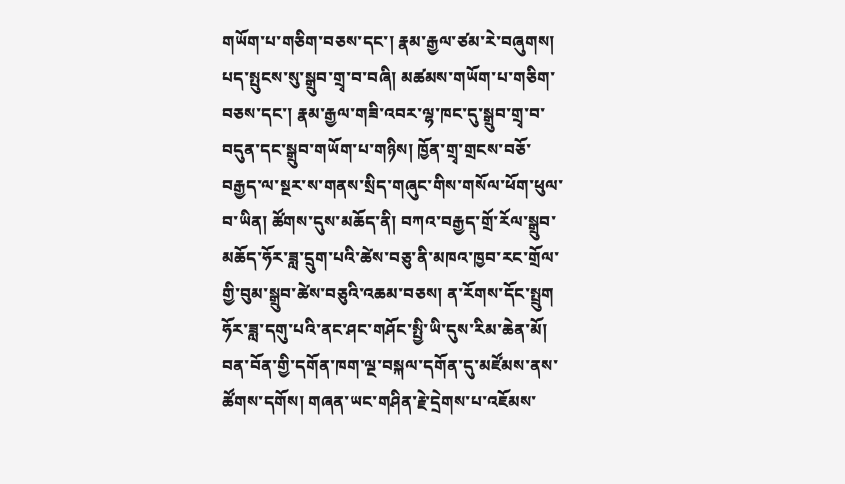གཡོག་པ་གཅིག་བཅས་དང་། རྣམ་རྒྱལ་ཙམ་རེ་བཞུགས། པད་སྤུངས་སུ་སྒྲུབ་གྲྭ་བ་བཞི། མཚམས་གཡོག་པ་གཅིག་བཅས་དང་། རྣམ་རྒྱལ་གཟི་འབར་ལྷ་ཁང་དུ་སྒྲུབ་གྲྭ་བ་བདུན་དང་སྒྲུབ་གཡོག་པ་གཉིས། ཁྱོན་གྲྭ་གྲངས་བཅོ་བརྒྱད་ལ་སྔར་ས་གནས་སྲིད་གཞུང་གིས་གསོལ་ཕོག་ཕུལ་བ་ཡིན། ཚོགས་དུས་མཆོད་ནི། བཀའ་བརྒྱད་གྲོ་རོལ་སྒྲུབ་མཆོད་ཧོར་ཟླ་དྲུག་པའི་ཚེས་བཅུ་ནི་མཁའ་ཁྱབ་རང་གྲོལ་གྱི་བུམ་སྒྲུབ་ཚེས་བཅུའི་འཆམ་བཅས། ན་རོགས་དོང་སྤྲུག ཧོར་ཟླ་དགུ་པའི་ནང་ཤང་གཤོང་སྤྱི་ཡི་དུས་རིམ་ཆེན་མོ། བན་བོན་གྱི་དགོན་ཁག་ལྔ་བསྐལ་དགོན་དུ་མཛོམས་ནས་ཚོགས་དགོས། གཞན་ཡང་གཤིན་རྗེ་དྲེགས་པ་འཇོམས་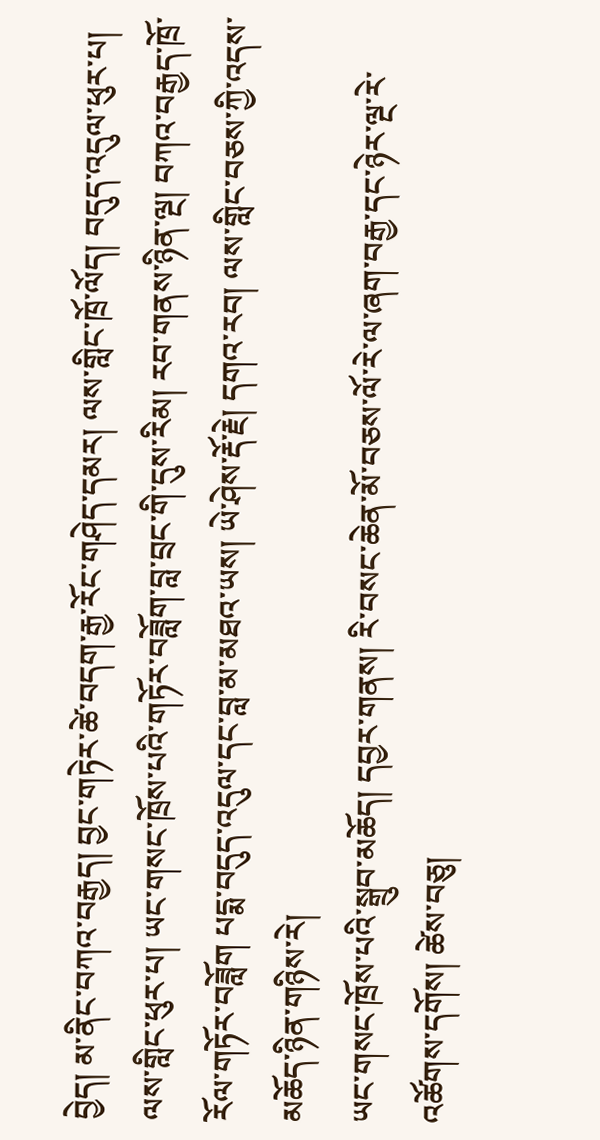བྱེད། མ་ནིང་བཀའ་བརྒྱད། བྱང་གཏེར་ཚེ་བདག་རྒྱ་རོང་གཤེད་དམར། ལས་གླིང་ཁྲོ་ལོད། བདུད་འདུལ་ཕུར་པ། ལས་གླིང་ཕུར་པ། ཡང་གསང་ཁྲོས་པའི་གཏོར་བཟློག་བླ་བྲང་གི་དུས་རིམ། རབ་གནས་ཉིན་ལྔ། བཀའ་བརྒྱད་ཁྲོ་རོལ་གཏོར་བཟློག པདྨ་བདུད་འདུལ་དང་བླ་མ་མཐའ་ཡས། ཡེ་ཤེས་རྡོ་རྗེ། དགའ་རབ། ལས་གླིང་བཅས་ཀྱི་འདས་མཆོད་ཉིན་གཉིས་རེ།
ཡང་གསང་ཁྲོས་པའི་སྒྲུབ་མཆོད། དབྱར་གནས། རི་བསང་ཆེན་མོ་བཅས་ལོ་རེ་ལ་ཞག་བརྒྱ་དང་ཉེར་ལྔ་རེ་འཚོགས་དགོས། ཚེས་བཅུ།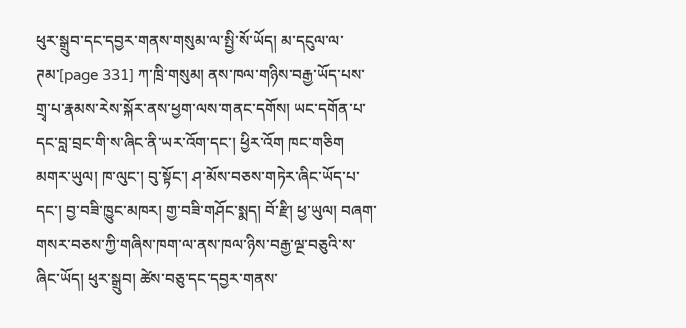ཕུར་སྒྲུབ་དང་དབྱར་གནས་གསུམ་ལ་སྤྱི་སོ་ཡོད། མ་དངུལ་ལ་ཊམ་[page 331] ཀ་ཁྲི་གསུམ། ནས་ཁལ་གཉིས་བརྒྱ་ཡོད་པས་གྲྭ་པ་རྣམས་རེས་སྐོར་ནས་ཕྱག་ལས་གནང་དགོས། ཡང་དགོན་པ་དང་བླ་བྲང་གི་ས་ཞིང་ནི་ཡར་འོག་དང་། ཕྱིར་འོག ཁང་གཅིག མགར་ཡུལ། ཁ་ལུང་། བུ་སྟོང་། ཤ་མོས་བཅས་གཏེར་ཞིང་ཡོད་པ་དང་། བྱ་བཟི་ཁྱུང་མཁར། གྱ་བཟི་གཤོང་སྨད། བོ་རྫི། ཕྱ་ཡུལ། བཞག་གསར་བཅས་ཀྱི་གཞིས་ཁག་ལ་ནས་ཁལ་ཉིས་བརྒྱ་ལྔ་བཅུའི་ས་ཞིང་ཡོད། ཕུར་སྒྲུབ། ཚེས་བཅུ་དང་དབྱར་གནས་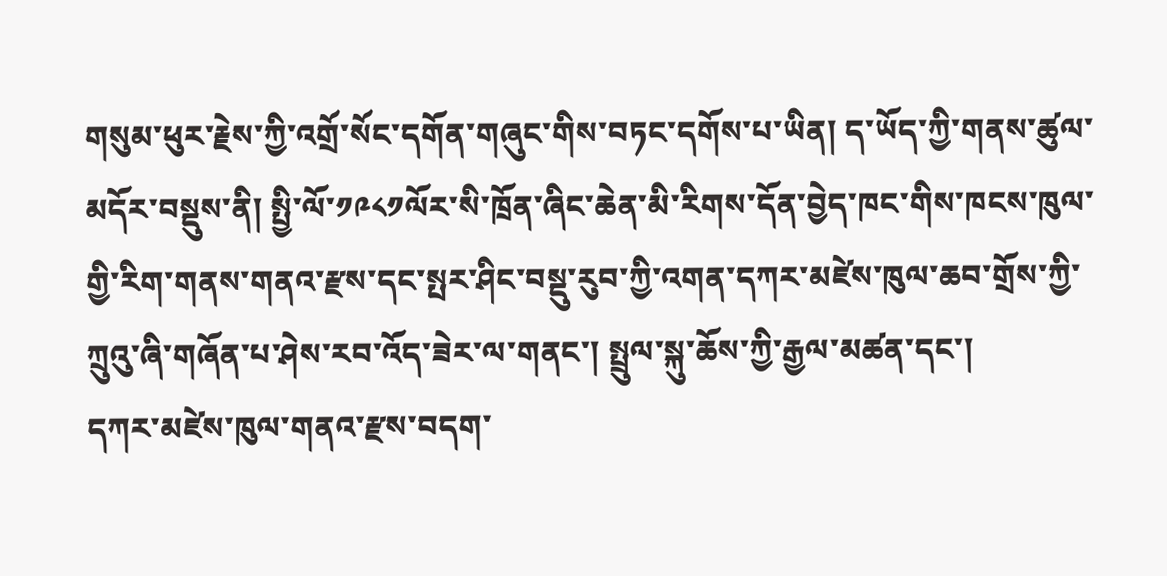གསུམ་ཕུར་རྗེས་ཀྱི་འགྲོ་སོང་དགོན་གཞུང་གིས་བཏང་དགོས་པ་ཡིན། ད་ཡོད་ཀྱི་གནས་ཚུལ་མདོར་བསྡུས་ནི། སྤྱི་ལོ་༡༩༨༡ལོར་སི་ཁྲོན་ཞིང་ཆེན་མི་རིགས་དོན་བྱེད་ཁང་གིས་ཁངས་ཁུལ་གྱི་རིག་གནས་གནའ་རྫས་དང་སྤར་ཤིང་བསྡུ་རུབ་ཀྱི་འགན་དཀར་མཛེས་ཁུལ་ཆབ་གྲོས་ཀྱི་ཀྲུའུ་ཞི་གཞོན་པ་ཤེས་རབ་འོད་ཟེར་ལ་གནང་། སྤྲུལ་སྐུ་ཆོས་ཀྱི་རྒྱལ་མཚན་དང་།
དཀར་མཛེས་ཁུལ་གནའ་རྫས་བདག་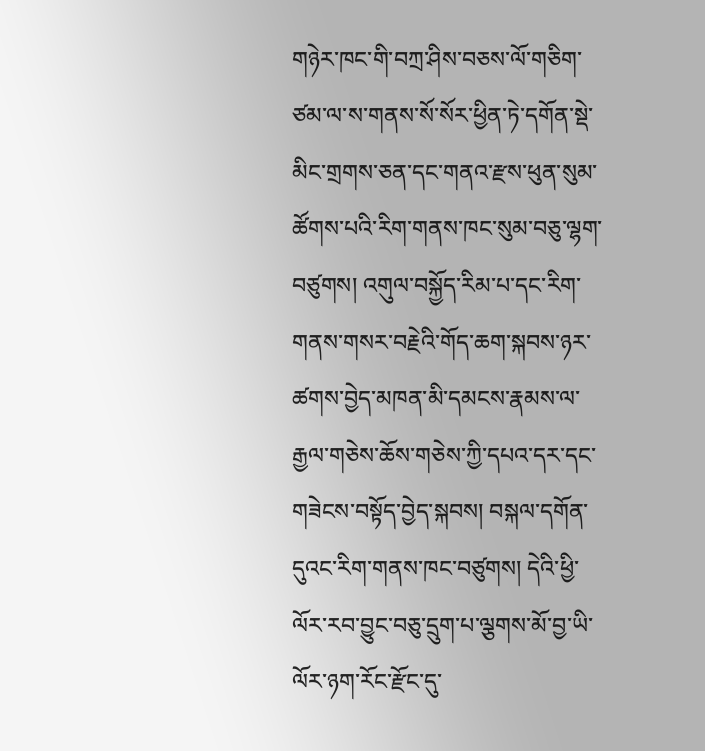གཉེར་ཁང་གི་བཀྲ་ཤིས་བཅས་ལོ་གཅིག་ཙམ་ལ་ས་གནས་སོ་སོར་ཕྱིན་ཏེ་དགོན་སྡེ་མིང་གྲགས་ཅན་དང་གནའ་རྫས་ཕུན་སུམ་ཚོགས་པའི་རིག་གནས་ཁང་སུམ་བཅུ་ལྷག་བཙུགས། འགུལ་བསྐྱོད་རིམ་པ་དང་རིག་གནས་གསར་བརྗེའི་གོད་ཆག་སྐབས་ཉར་ཚགས་བྱེད་མཁན་མི་དམངས་རྣམས་ལ་རྒྱལ་གཅེས་ཆོས་གཅེས་ཀྱི་དཔའ་དར་དང་གཟེངས་བསྟོད་བྱེད་སྐབས། བསྐལ་དགོན་དུའང་རིག་གནས་ཁང་བཙུགས། དེའི་ཕྱི་ལོར་རབ་བྱུང་བཅུ་དྲུག་པ་ལྕགས་མོ་བྱ་ཡི་ལོར་ཉག་རོང་རྫོང་དུ་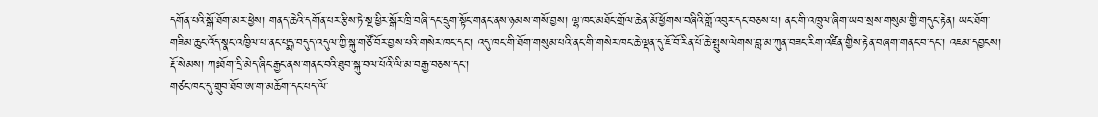དགོན་པའི་སྒོ་ཐོག་མར་ཕྱེས། གནད་ཆེའི་དགོན་པར་རྩིས་ཏེ་སྔ་ཕྱིར་སྒོར་ཁྲི་བཞི་དང་དྲུག་སྟོང་གནང་ནས་ཉམས་གསོ་བྱས། ལྷ་ཁང་མཐོང་གྲོལ་ཆེན་མོ་ཕྱོགས་བཞིའི་གློ་འབུར་དང་བཅས་པ། ནང་གི་འཁྲུལ་ཞིག་ཡབ་སྲས་གསུམ་གྱི་གདུང་རྟེན། ཡང་ཐོག་གཟིམ་ཆུང་འོད་སྣང་འཁྱིལ་པ་ནང་པདྨ་བདུད་འདུལ་ཀྱི་སྐུ་གཙོ་བོར་བྱས་པའི་གསེར་ཁང་དང་། འདུ་ཁང་གི་ཐོག་གསུམ་པའི་ནང་གི་གསེར་ཁང་ཆེ་ལྡན་དུ་ཇོ་བོ་རིན་པོ་ཆེ་སྤུས་ལེགས་བླ་མ་ཀུན་བཟང་རིག་འཛིན་གྱིས་རྟེན་བཞག་གནང་བ་དང་། འཇམ་དབྱངས། རྡོ་སེམས། ཀཿཐོག་དྲི་མེད་ཞིང་རྒྱང་ནས་གནང་བའི་ཐུབ་སྐུ་བལ་པོའི་ལི་མ་བརྒྱ་བཅས་དང་།
གཙང་ཁང་དུ་གྲུབ་ཐོབ་ཨ་ག་མཆོག་དང་པད་ལོ་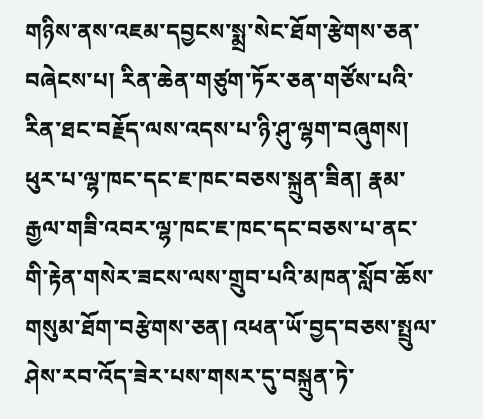གཉིས་ནས་འཇམ་དབྱངས་སྨྲ་སེང་ཐོག་རྩེགས་ཅན་བཞེངས་པ། རིན་ཆེན་གཙུག་ཏོར་ཅན་གཙོས་པའི་རིན་ཐང་བརྗོད་ལས་འདས་པ་ཉི་ཤུ་ལྷག་བཞུགས། ཕུར་པ་ལྷ་ཁང་དང་ཇ་ཁང་བཅས་སྐྲུན་ཟིན། རྣམ་རྒྱལ་གཟི་འབར་ལྷ་ཁང་ཇ་ཁང་དང་བཅས་པ་ནང་གི་རྟེན་གསེར་ཟངས་ལས་གྲུབ་པའི་མཁན་སློབ་ཆོས་གསུམ་ཐོག་བརྩེགས་ཅན། འཕན་ཡོ་བྱད་བཅས་སྤྲུལ་ཤེས་རབ་འོད་ཟེར་པས་གསར་དུ་བསྐྲུན་ཏེ་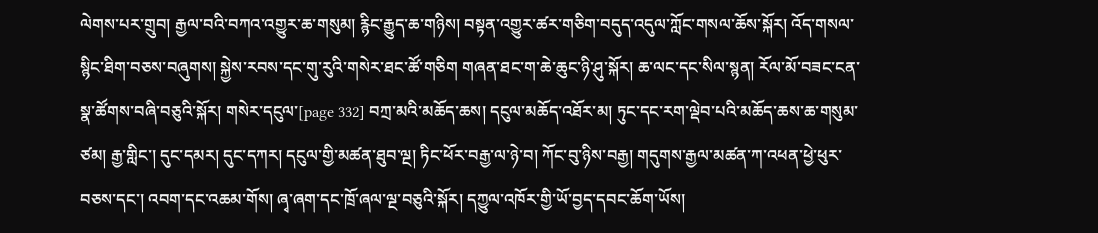ལེགས་པར་གྲུབ། རྒྱལ་བའི་བཀའ་འགྱུར་ཆ་གསུམ། རྙིང་རྒྱུད་ཆ་གཉིས། བསྟན་འགྱུར་ཚར་གཅིག་བདུད་འདུལ་ཀློང་གསལ་ཆོས་སྐོར། འོད་གསལ་སྙིང་ཐིག་བཅས་བཞུགས། སྐྱེས་རབས་དང་གུ་རུའི་གསེར་ཐང་ཚོ་གཅིག གཞན་ཐང་ག་ཆེ་ཆུང་ཉི་ཤུ་སྐོར། ཆ་ལང་དང་སིལ་སྙན། རོལ་མོ་བཟང་ངན་སྣ་ཚོགས་བཞི་བཅུའི་སྐོར། གསེར་དངུལ་[page 332] བཀྲ་མའི་མཆོད་ཆས། དངུལ་མཆོད་འཐོར་མ། ཏུང་དང་རག་ལྡེབ་པའི་མཆོད་ཆས་ཆ་གསུམ་ཙམ། རྒྱ་གླིང་། དུང་དམར། དུང་དཀར། དངུལ་གྱི་མཚན་ཐུབ་ལྔ། ཏིང་ཕོར་བརྒྱ་ལ་ཉེ་བ། ཀོང་བུ་ཉིས་བརྒྱ། གདུགས་རྒྱལ་མཚན་ཀ་འཕན་ཕྱེ་ཕུར་བཅས་དང་། འབག་དང་འཆམ་གོས། ཞྭ་ཞག་དང་ཁྲོ་ཞལ་ལྔ་བཅུའི་སྐོར། དཀྱུལ་འཁོར་གྱི་ཡོ་བྱད་དབང་ཆོག་ཡོས།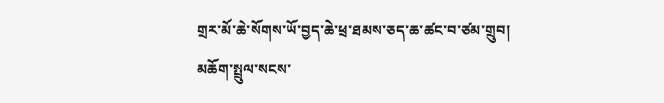གྲར་མོ་ཆེ་སོགས་ཡོ་བྱད་ཆེ་ཕྲ་ཐམས་ཅད་ཆ་ཚང་བ་ཙམ་གྲུབ།
མཆོག་སྤྲུལ་སངས་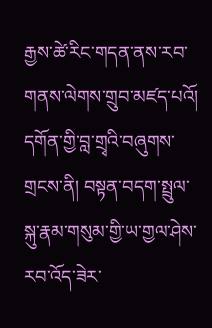རྒྱས་ཚེ་རིང་གདན་ནས་རབ་གནས་ལེགས་གྲུབ་མཛད་པའོ། དགོན་གྱི་བླ་གྲྭའི་བཞུགས་གྲངས་ནི། བསྟན་བདག་སྤྲུལ་སྐུ་རྣམ་གསུམ་གྱི་ཡ་གྱལ་ཤེས་རབ་འོད་ཟེར་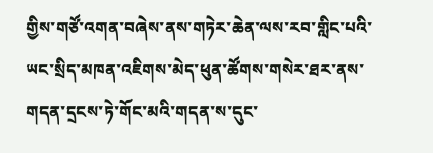གྱིས་གཙོ་འགན་བཞེས་ནས་གཏེར་ཆེན་ལས་རབ་གླིང་པའི་ཡང་སྲིད་མཁན་འཇིགས་མེད་ཕུན་ཚོགས་གསེར་ཐར་ནས་གདན་དྲངས་ཏེ་གོང་མའི་གདན་ས་དུང་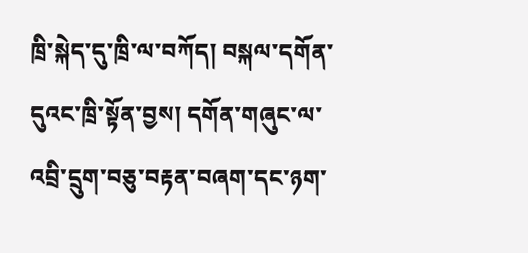ཁྲི་སྐེད་དུ་ཁྲི་ལ་བཀོད། བསྐལ་དགོན་དུའང་ཁྲི་སྟོན་བྱས། དགོན་གཞུང་ལ་འབྲི་དྲུག་བཅུ་བརྟན་བཞག་དང་ཉག་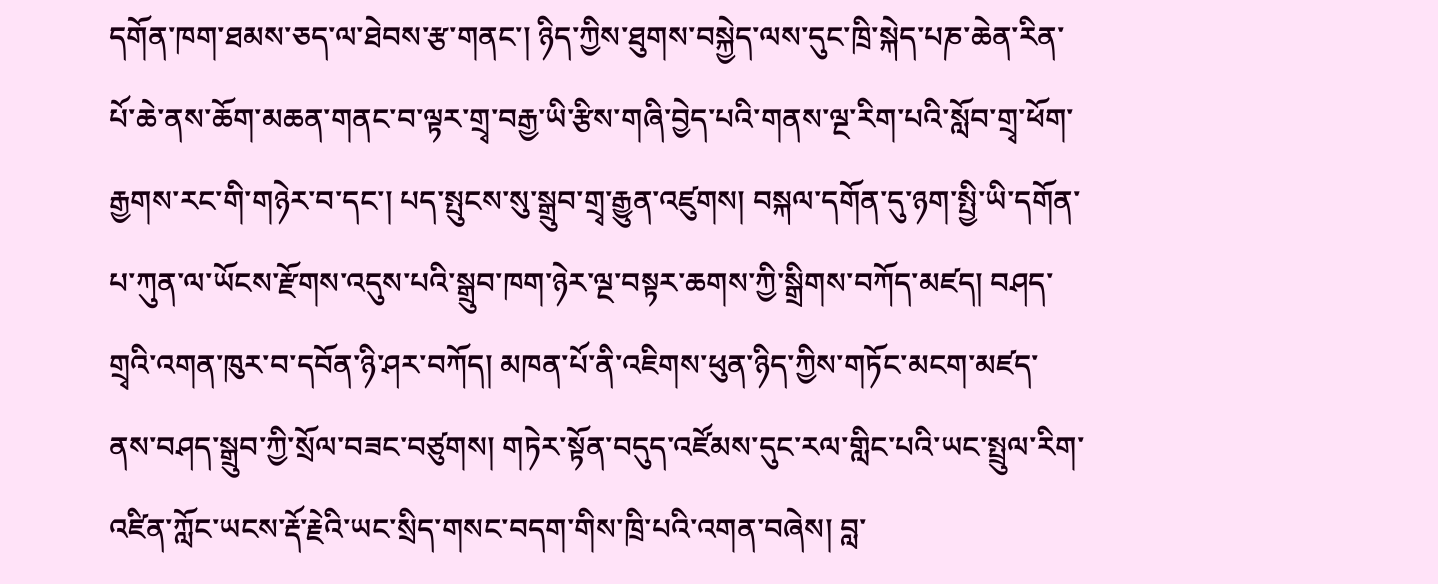དགོན་ཁག་ཐམས་ཅད་ལ་ཐེབས་རྩ་གནང་། ཉིད་ཀྱིས་ཐུགས་བསྐྱེད་ལས་དུང་ཁྲི་སྐེད་པཎ་ཆེན་རིན་པོ་ཆེ་ནས་ཆོག་མཆན་གནང་བ་ལྟར་གྲྭ་བརྒྱ་ཡི་རྩིས་གཞི་བྱེད་པའི་གནས་ལྔ་རིག་པའི་སློབ་གྲྭ་ཕོག་རྒྱགས་རང་གི་གཉེར་བ་དང་། པད་སྤུངས་སུ་སྒྲུབ་གྲྭ་རྒྱུན་འཛུགས། བསྐལ་དགོན་དུ་ཉག་སྤྱི་ཡི་དགོན་པ་ཀུན་ལ་ཡོངས་རྫོགས་འདུས་པའི་སྒྲུབ་ཁག་ཉེར་ལྔ་བསྟར་ཆགས་ཀྱི་སྒྲིགས་བཀོད་མཛད། བཤད་གྲྭའི་འགན་ཁུར་བ་དབོན་ཉི་ཤར་བཀོད། མཁན་པོ་ནི་འཇིགས་ཕུན་ཉིད་ཀྱིས་གཏོང་མངག་མཛད་ནས་བཤད་སྒྲུབ་ཀྱི་སྲོལ་བཟང་བཙུགས། གཏེར་སྟོན་བདུད་འཛོམས་དུང་རལ་གླིང་པའི་ཡང་སྤྲུལ་རིག་འཛིན་ཀློང་ཡངས་རྡོ་རྗེའི་ཡང་སྲིད་གསང་བདག་གིས་ཁྲི་པའི་འགན་བཞེས། བླ་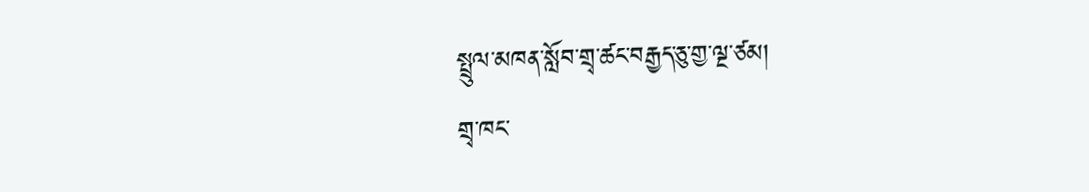སྤྲུལ་མཁན་སློབ་གྲྭ་ཚང་བརྒྱད་ཅུ་གྱ་ལྔ་ཙམ།
གྲྭ་ཁང་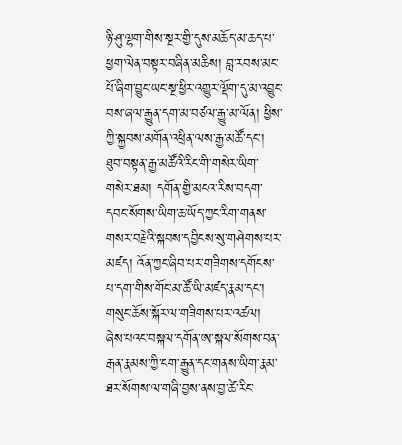ཉི་ཤུ་ལྷག་གིས་སྔར་གྱི་དུས་མཆོད་མ་ཆད་པ་ཕྱག་ལེན་བསྟར་བཞིན་མཆིས། བླ་རབས་མང་པོ་ཞིག་བྱུང་ཡང་སྔ་ཕྱིར་འགྱུར་ལྡོག་དུ་མ་འབྱུང་བས་ཞལ་རྒྱུན་དག་མ་བཙལ་རྒྱུ་མ་ལོན། ཕྱིས་ཀྱི་སྐྱབས་མགོན་འཕྲིན་ལས་རྒྱ་མཚོ་དང་། ཐུབ་བསྟན་རྒྱ་མཚོའི་རིང་གི་གསེར་ཡིག་གསེར་ཐམ། དགོན་གྱི་མངའ་རིས་བདག་དབང་སོགས་ཡིག་ཆ་ཡོད་ཀྱང་རིག་གནས་གསར་བརྗེའི་སྐབས་དབྱིངས་སུ་གཤེགས་པར་མཛད། འོན་ཀྱང་ཞིབ་པར་གཟིགས་དགོངས་པ་དག་གིས་གོང་མ་ཚོ་ཡི་མཛད་རྣམ་དང་། གསུང་ཆོས་སྐོར་ལ་གཟིགས་པར་འཚལ། ཞེས་པའང་བསྐལ་དགོན་ཨ་སྐལ་སོགས་བན་རྒན་རྣམས་ཀྱི་ངག་རྒྱུན་དང་གནས་ཡིག་རྣམ་ཐར་སོགས་ལ་གཞི་བྱས་ནས་བྱ་ཚེ་རིང་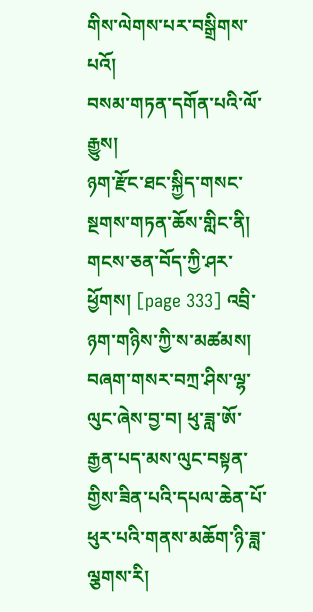གིས་ལེགས་པར་བསྒྲིགས་པའོ།
བསམ་གཏན་དགོན་པའི་ལོ་རྒྱུས།
ཉག་རྫོང་ཐང་སྐྱིད་གསང་སྔགས་གཏན་ཆོས་གླིང་ནི། གངས་ཅན་བོད་ཀྱི་ཤར་ཕྱོགས། [page 333] འབྲི་ཉག་གཉིས་ཀྱི་ས་མཚམས། བཞག་གསར་བཀྲ་ཤིས་ལྷ་ལུང་ཞེས་བྱ་བ། ཕུ་ཟླ་ཨོ་རྒྱན་པད་མས་ལུང་བསྟན་གྱིས་ཟིན་པའི་དཔལ་ཆེན་པོ་ཕུར་པའི་གནས་མཆོག་ཉི་ཟླ་ལྕགས་རི།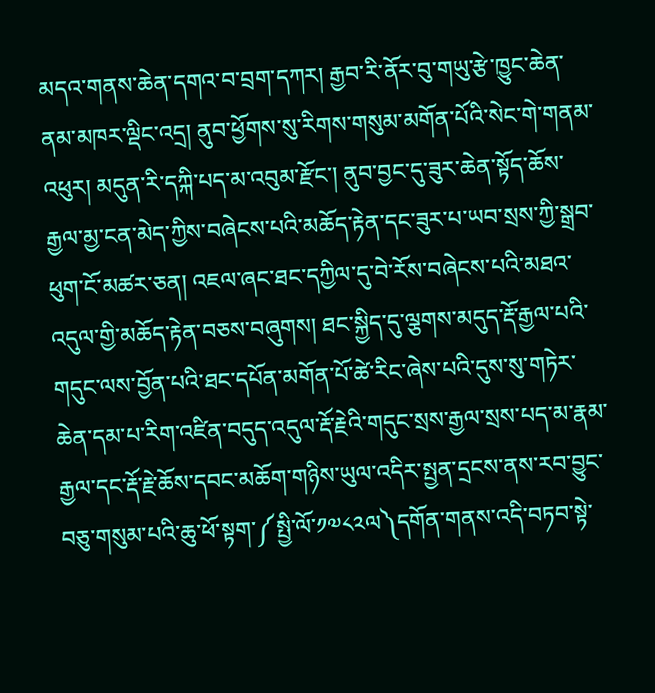མདའ་གནས་ཆེན་དགའ་བ་བྲག་དཀར། རྒྱབ་རི་ནོར་བུ་གཡུ་རྩེ་ཁྱུང་ཆེན་ནམ་མཁར་ལྡིང་འདྲ། ནུབ་ཕྱོགས་སུ་རིགས་གསུམ་མགོན་པོའི་སེང་གེ་གནམ་འཕུར། མདུན་རི་དཀྐི་པད་མ་འབུམ་རྫོང་། ནུབ་བྱང་དུ་ཟུར་ཆེན་སྟོད་ཆོས་རྒྱལ་མྱ་ངན་མེད་ཀྱིས་བཞེངས་པའི་མཆོད་རྟེན་དང་ཟུར་པ་ཡབ་སྲས་ཀྱི་སྒྲབ་ཕུག་ངོ་མཚར་ཅན། འཇལ་ཞང་ཐང་དཀྱིལ་དུ་བེ་རོས་བཞེངས་པའི་མཐའ་འདུལ་གྱི་མཆོད་རྟེན་བཅས་བཞུགས། ཐང་སྐྱིད་དུ་ལྕགས་མདུད་རྡོ་རྒྱལ་པའི་གདུང་ལས་བྱོན་པའི་ཐང་དཔོན་མགོན་པོ་ཚེ་རིང་ཞེས་པའི་དུས་སུ་གཏེར་ཆེན་དམ་པ་རིག་འཛིན་བདུད་འདུལ་རྡོ་རྗེའི་གདུང་སྲས་རྒྱལ་སྲས་པད་མ་རྣམ་རྒྱལ་དང་རྡོ་རྗེ་ཆོས་དབང་མཆོག་གཉིས་ཡུལ་འདིར་སྤྱན་དྲངས་ནས་རབ་བྱུང་བཅུ་གསུམ་པའི་ཆུ་ཕོ་སྟག་༼སྤྱི་ལོ་༡༧༨༢ལ༽དགོན་གནས་འདི་བཏབ་སྟེ་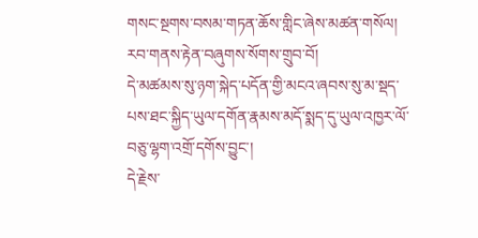གསང་སྔགས་བསམ་གཏན་ཆོས་གླིང་ཞེས་མཚན་གསོལ། རབ་གནས་རྟེན་བཞུགས་སོགས་གྲུབ་བོ།
དེ་མཚམས་སུ་ཉག་སྐེད་པདོན་གྱི་མངའ་ཞབས་སུ་མ་སྡད་པས་ཐང་སྐྱིད་ཡུལ་དགོན་རྣམས་མདོ་སྨད་དུ་ཡུལ་འཁྱར་ལོ་བཅུ་ལྷག་འགྲོ་དགོས་བྱུང་།
དེ་རྗེས་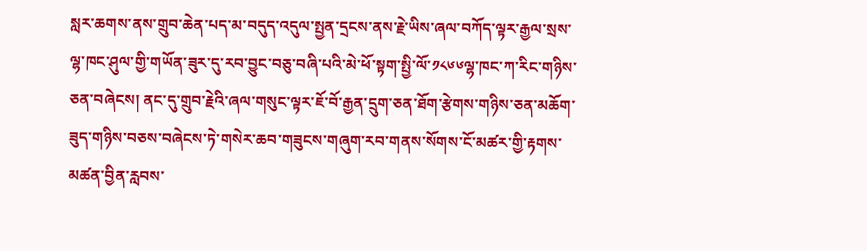སླར་ཆགས་ནས་གྲུབ་ཆེན་པད་མ་བདུད་འདུལ་སྤྱན་དྲངས་ནས་རྗེ་ཡིས་ཞལ་བཀོད་ལྟར་རྒྱལ་སྲས་ལྷ་ཁང་ཤུལ་གྱི་གཡོན་ཟུར་དུ་རབ་བྱུང་བཅུ་བཞི་པའི་མེ་ཕོ་སྟག་སྤྱི་ལོ་༡༨༦༦ལྷ་ཁང་ཀ་རིང་གཉིས་ཅན་བཞེངས། ནང་དུ་གྲུབ་རྗེའི་ཞལ་གསུང་ལྟར་ཇོ་བོ་རྒྱན་དྲུག་ཅན་ཐོག་རྩེགས་གཉིས་ཅན་མཆོག་ཟུད་གཉིས་བཅས་བཞེངས་ཏེ་གསེར་ཆབ་གཟུངས་གཞུག་རབ་གནས་སོགས་ངོ་མཚར་གྱི་རྟགས་མཚན་བྱིན་རླབས་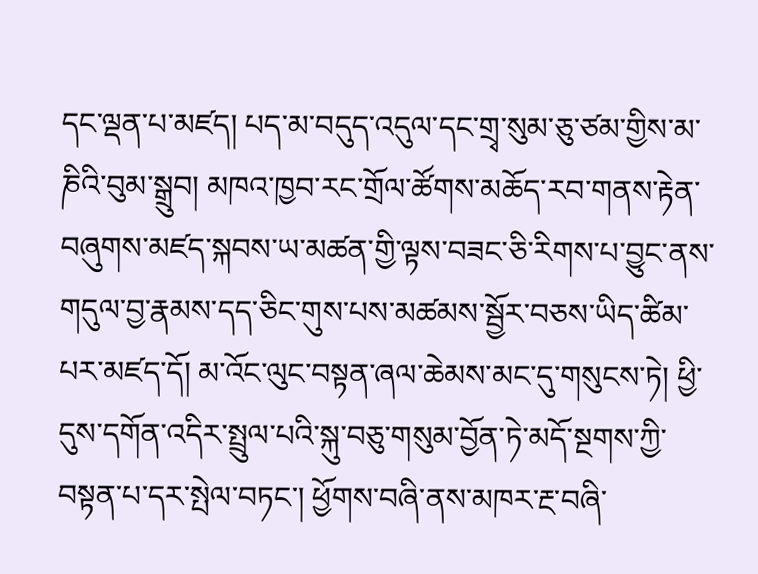དང་ལྡན་པ་མཛད། པད་མ་བདུད་འདུལ་དང་གྲྭ་སུམ་ཅུ་ཙམ་གྱིས་མ་ཎིའི་བུམ་སྒྲུབ། མཁའ་ཁྱབ་རང་གྲོལ་ཚོགས་མཆོད་རབ་གནས་རྟེན་བཞུགས་མཛད་སྐབས་ཡ་མཚན་གྱི་ལྟས་བཟང་ཅི་རིགས་པ་བྱུང་ནས་གདུལ་བྱ་རྣམས་དད་ཅིང་གུས་པས་མཚམས་སྦྱོར་བཅས་ཡིད་ཚིམ་པར་མཛད་དོ། མ་འོང་ལུང་བསྟན་ཞལ་ཆེམས་མང་དུ་གསུངས་ཏེ། ཕྱི་དུས་དགོན་འདིར་སྤྲུལ་པའི་སྐུ་བཅུ་གསུམ་བྱོན་ཏེ་མདོ་སྔགས་ཀྱི་བསྟན་པ་དར་སྤེལ་བཏང་། ཕྱོགས་བཞི་ནས་མཁར་རྔ་བཞི་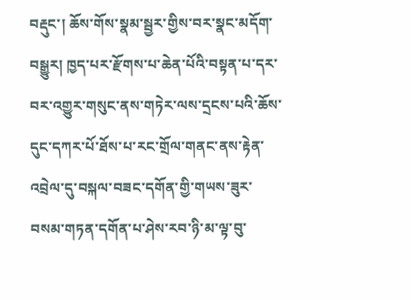བརྡུང་། ཆོས་གོས་སྣམ་སྦྱར་གྱིས་བར་སྣང་མདོག་བསྒྱུར། ཁྱད་པར་རྫོགས་པ་ཆེན་པོའི་བསྟན་པ་དར་བར་འགྱུར་གསུང་ནས་གཏེར་ལས་དྲངས་པའི་ཆོས་དུང་དཀར་པོ་ཐོས་པ་རང་གྲོལ་གནང་ནས་རྟེན་འབྲེལ་དུ་བསྐལ་བཟང་དགོན་གྱི་གཡས་ཟུར་བསམ་གཏན་དགོན་པ་ཤེས་རབ་ཉི་མ་ལྟ་བུ་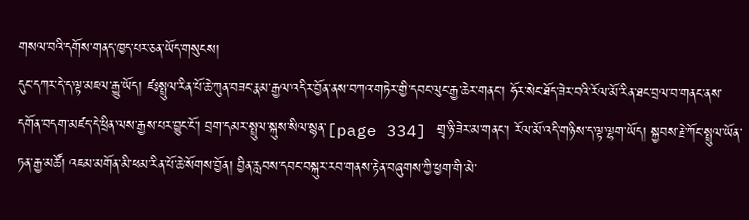གསལ་བའི་དགོས་གནད་ཁྱད་པར་ཅན་ཡོད་གསུངས།
དུང་དཀར་དེ་ད་ལྟ་མཇལ་རྒྱུ་ཡོད། ཛཿསྤྲུལ་རིན་པོ་ཆེ་ཀུན་བཟང་རྣམ་རྒྱལ་འདིར་བྱོན་ནས་བཀའ་གཏེར་གྱི་དབང་ལུང་རྒྱ་ཆེར་གནང་། ཧོར་སེང་ཐོད་ཟེར་བའི་རོལ་མོ་རིན་ཐང་བྲལ་བ་གནང་ནས་དགོན་བདག་མཛད་དེ་ཕྲིན་ལས་རྒྱས་པར་བྱུང་ངོ་། བྲག་དམར་སྤྲུལ་སྐུས་སིལ་སྙན་[page 334] གྲྭ་ཉི་ཟེར་མ་གནང་། རོལ་མོ་འདི་གཉིས་ད་ལྟ་ལྷག་ཡོད། སྐྱབས་རྗེ་ཀོང་སྤྲུལ་ཡོན་ཏན་རྒྱ་མཚོ། འཇམ་མགོན་མི་ཕམ་རིན་པོ་ཆེ་སོགས་བྱོན། བྱིན་རླབས་དབང་བསྐུར་རབ་གནས་རྟེན་བཞུགས་ཀྱི་ཕྱག་གི་མེ་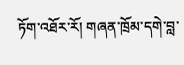ཏོག་འཐོར་རོ། གཞན་ཁྲོམ་དགེ་བླ་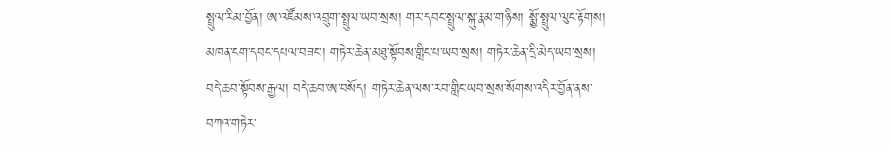སྤྲུལ་རིམ་བྱོན། ཨ་འཛོམས་འབྲུག་སྤྲུལ་ཡབ་སྲས། གར་དབང་སྤྲུལ་སྐུ་རྣམ་གཉིས། སྨྱོ་སྤྲུལ་ལུང་རྟོགས། མཁན་ངག་དབང་དཔལ་བཟང་། གཏེར་ཆེན་མཐུ་སྟོབས་གླིང་པ་ཡབ་སྲས། གཏེར་ཆེན་དྲི་མེད་ཡབ་སྲས། བདེ་ཆབ་སྟོབས་རྒྱལ། བདེ་ཆབ་ཨ་བསོད། གཏེར་ཆེན་ལས་རབ་གླིང་ཡབ་སྲས་སོགས་འདིར་བྱོན་ནས་བཀའ་གཏེར་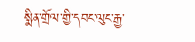སྨིན་གྲོལ་གྱི་དབང་ལུང་རྒྱ་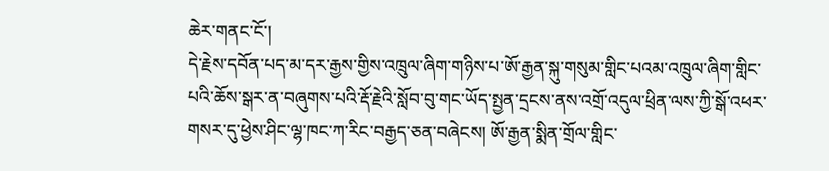ཆེར་གནང་ངོ་།
དེ་རྗེས་དབོན་པད་མ་དར་རྒྱས་གྱིས་འཁྲུལ་ཞིག་གཉིས་པ་ཨོ་རྒྱན་སྐུ་གསུམ་གླིང་པའམ་འཁྲུལ་ཞིག་གླིང་པའི་ཆོས་སྒར་ན་བཞུགས་པའི་རྡོ་རྗེའི་སློབ་བུ་གང་ཡོད་སྤྱན་དྲངས་ནས་འགྲོ་འདུལ་ཕྲིན་ལས་ཀྱི་སྒོ་འཕར་གསར་དུ་ཕྱེས་ཤིང་ལྷ་ཁང་ཀ་རིང་བརྒྱད་ཅན་བཞེངས། ཨོ་རྒྱན་སྨིན་གྲོལ་གླིང་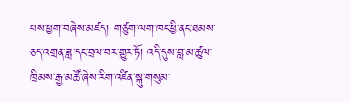པས་ཕྱག་བཞེས་མཛད། གཙུག་ལག་ཁང་ཕྱི་ནང་ཐམས་ཅད་འགྲན་ཟླ་དང་བྲལ་བར་གྱུར་ཏོ། འདི་དུས་བླ་མ་ཚུལ་ཁྲིམས་རྒྱ་མཚོ་ཞེས་རིག་འཛིན་སྐུ་གསུམ་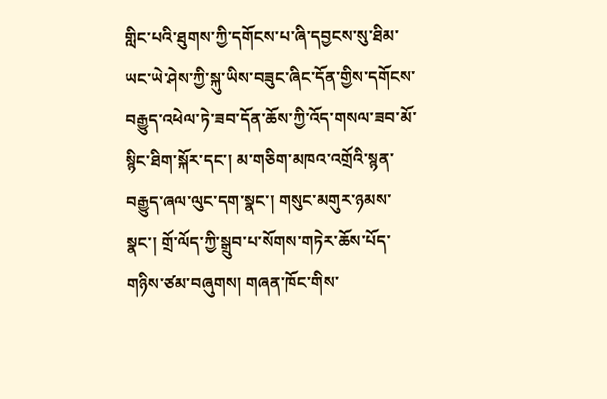གླིང་པའི་ཐུགས་ཀྱི་དགོངས་པ་ཞི་དབྱངས་སུ་ཐིམ་ཡང་ཡེ་ཤེས་ཀྱི་སྐུ་ཡིས་བཟུང་ཞིང་དོན་གྱིས་དགོངས་བརྒྱུད་འཕེལ་ཏེ་ཟབ་དོན་ཆོས་ཀྱི་འོད་གསལ་ཟབ་མོ་སྙིང་ཐིག་སྐོར་དང་། མ་གཅིག་མཁའ་འགྲོའི་སྙན་བརྒྱུད་ཞལ་ལུང་དག་སྣང་། གསུང་མགུར་ཉམས་སྣང་། གྲོ་ལོད་ཀྱི་སྒྲུབ་པ་སོགས་གཏེར་ཆོས་པོད་གཉིས་ཙམ་བཞུགས། གཞན་ཁོང་གིས་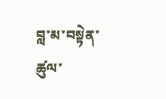བླ་མ་བསྟེན་ཚུལ་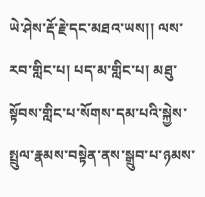ཡེ་ཤེས་རྡོ་རྗེ་དང་མཐའ་ཡས།། ལས་རབ་གླིང་པ། པད་མ་གླིང་པ། མཐུ་སྟོབས་གླིང་པ་སོགས་དམ་པའི་སྐྱེས་སྤྲུལ་རྣམས་བསྟེན་ནས་སྒྲུབ་པ་ཉམས་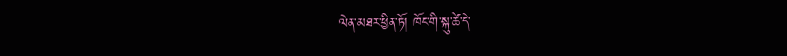ལེན་མཐར་ཕྱིན་ཏོ། ཁོང་གི་སྐུ་ཚེ་དེ་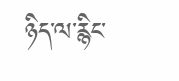ཉིད་ལ་རྙིང་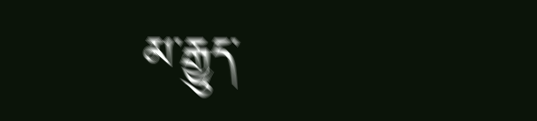མ་རྒྱུད་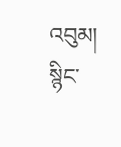འབུམ། སྙིང་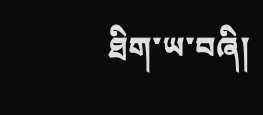ཐིག་ཡ་བཞི།